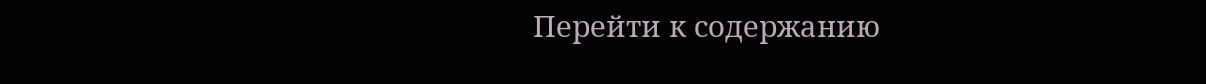Перейти к содержанию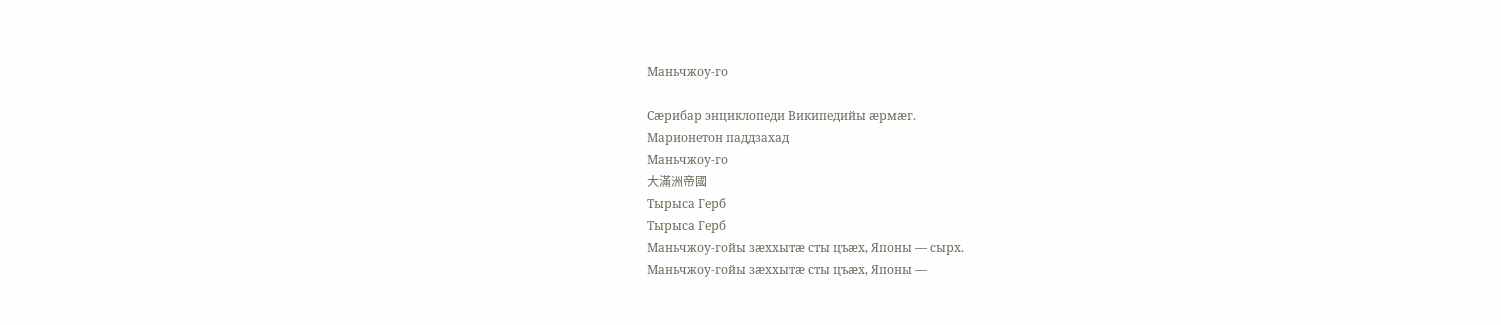Маньчжоу-го

Сæрибар энциклопеди Википедийы æрмæг.
Марионетон паддзахад
Маньчжоу-го
大滿洲帝國
Тырыса Герб
Тырыса Герб
Маньчжоу-гойы зæххытæ сты цъæх, Японы — сырх.
Маньчжоу-гойы зæххытæ сты цъæх, Японы —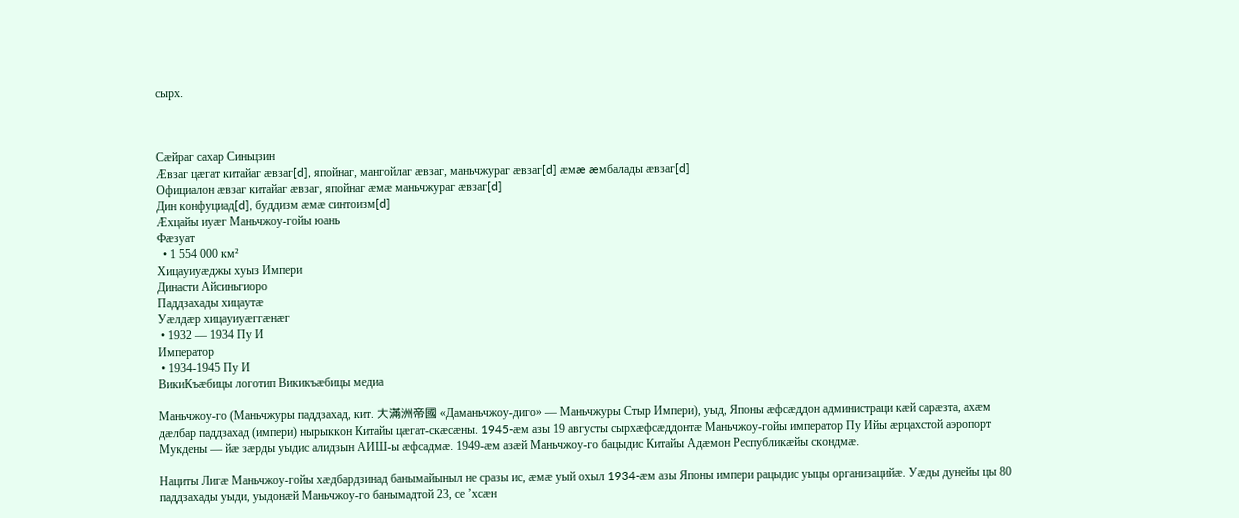сырх.



Сæйраг сахар Синьцзин
Æвзаг цæгат китайаг æвзаг[d], япойнаг, мангойлаг æвзаг, маньчжураг æвзаг[d] æмæ æмбалады æвзаг[d]
Официалон æвзаг китайаг æвзаг, япойнаг æмæ маньчжураг æвзаг[d]
Дин конфуциад[d], буддизм æмæ синтоизм[d]
Æхцайы иуæг Маньчжоу-гойы юань
Фæзуат
  • 1 554 000 км²
Хицауиуæджы хуыз Импери
Династи Айсиньгиоро
Паддзахады хицаутæ
Уæлдæр хицауиуæггæнæг
 • 1932 — 1934 Пу И
Император
 • 1934-1945 Пу И
ВикиКъæбицы логотип Викикъæбицы медиа

Маньчжоу-го (Маньчжуры паддзахад, кит. 大滿洲帝國 «Даманьчжоу-диго» — Маньчжуры Стыр Импери), уыд, Японы æфсæддон администраци кæй сарæзта, ахæм дæлбар паддзахад (импери) нырыккон Китайы цæгат-скæсæны. 1945-æм азы 19 августы сырхæфсæддонтæ Маньчжоу-гойы император Пу Ийы æрцахстой аэропорт Мукдены — йæ зæрды уыдис алидзын АИШ-ы æфсадмæ. 1949-æм азæй Маньчжоу-го бацыдис Китайы Адæмон Республикæйы скондмæ.

Нациты Лигæ Маньчжоу-гойы хæдбардзинад банымайыныл не сразы ис, æмæ уый охыл 1934-æм азы Японы импери рацыдис уыцы организацийæ. Уæды дунейы цы 80 паддзахады уыди, уыдонæй Маньчжоу-го банымадтой 23, се ’хсæн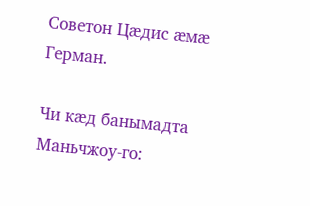Советон Цæдис æмæ Герман.

Чи кæд банымадта Маньчжоу-го: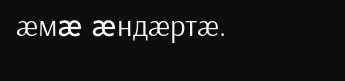æмæ æндæртæ.